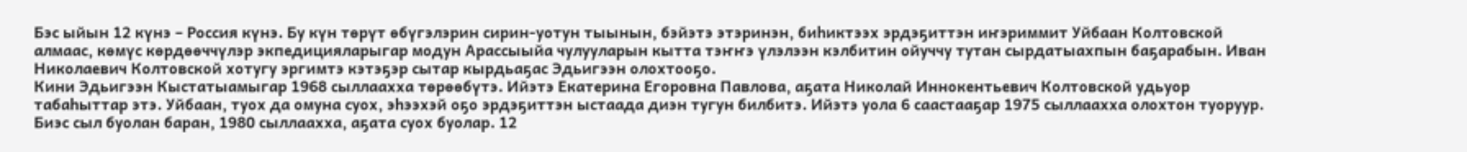Бэс ыйын 12 күнэ – Россия күнэ. Бу күн төрүт өбүгэлэрин сирин-уотун тыынын, бэйэтэ этэринэн, биһиктээх эрдэҕиттэн иҥэриммит Уйбаан Колтовской алмаас, көмүс көрдөөччүлэр экпедицияларыгар модун Арассыыйа чулууларын кытта тэҥҥэ үлэлээн кэлбитин ойуччу тутан сырдатыахпын баҕарабын. Иван Николаевич Колтовской хотугу эргимтэ кэтэҕэр сытар кырдьаҕас Эдьигээн олохтооҕо.
Кини Эдьигээн Кыстатыамыгар 1968 сыллаахха төрөөбүтэ. Ийэтэ Екатерина Егоровна Павлова, аҕата Николай Иннокентьевич Колтовской удьуор табаһыттар этэ. Уйбаан, туох да омуна суох, эһээхэй оҕо эрдэҕиттэн ыстаада диэн тугун билбитэ. Ийэтэ уола 6 саастааҕар 1975 сыллаахха олохтон туоруур. Биэс сыл буолан баран, 1980 сыллаахха, аҕата суох буолар. 12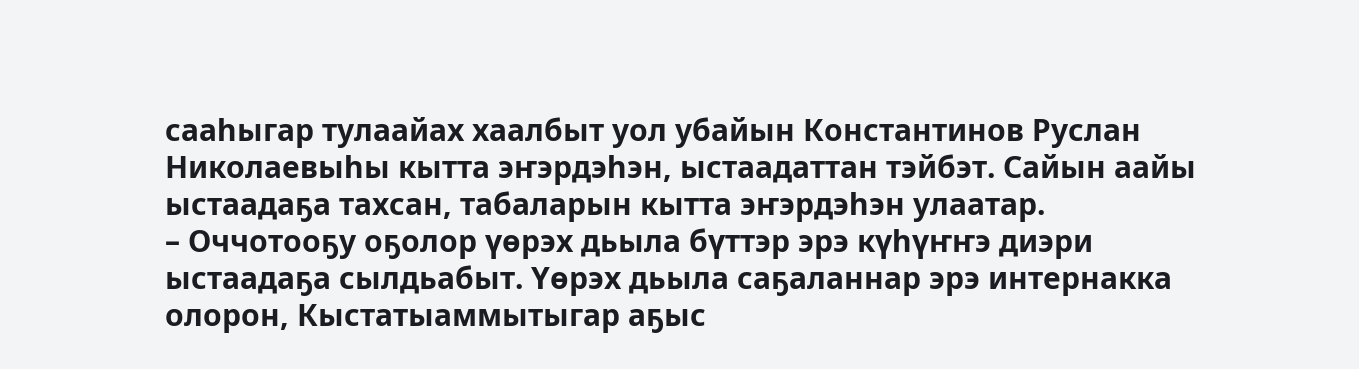сааһыгар тулаайах хаалбыт уол убайын Константинов Руслан Николаевыһы кытта эҥэрдэһэн, ыстаадаттан тэйбэт. Сайын аайы ыстаадаҕа тахсан, табаларын кытта эҥэрдэһэн улаатар.
– Оччотооҕу оҕолор үөрэх дьыла бүттэр эрэ күһүҥҥэ диэри ыстаадаҕа сылдьабыт. Үөрэх дьыла саҕаланнар эрэ интернакка олорон, Кыстатыаммытыгар аҕыс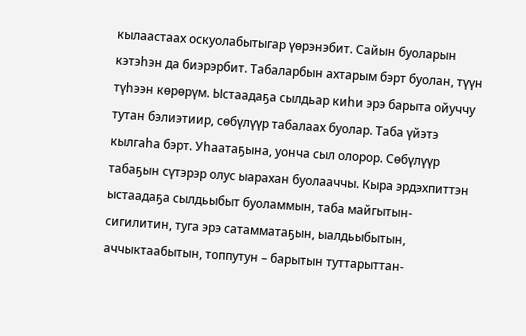кылаастаах оскуолабытыгар үөрэнэбит. Сайын буоларын кэтэһэн да биэрэрбит. Табаларбын ахтарым бэрт буолан, түүн түһээн көрөрүм. Ыстаадаҕа сылдьар киһи эрэ барыта ойуччу тутан бэлиэтиир, сөбүлүүр табалаах буолар. Таба үйэтэ кылгаһа бэрт. Уһаатаҕына, уонча сыл олорор. Сөбүлүүр табаҕын сүтэрэр олус ыарахан буолааччы. Кыра эрдэхпиттэн ыстаадаҕа сылдьыбыт буоламмын, таба майгытын-сигилитин, туга эрэ сатамматаҕын, ыалдьыбытын, аччыктаабытын, топпутун – барытын туттарыттан-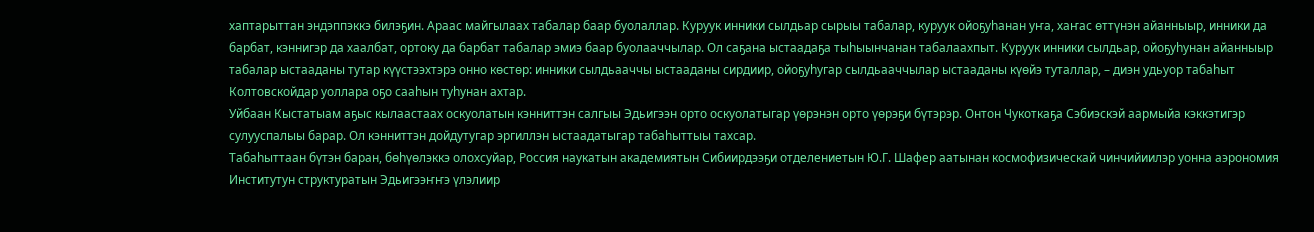хаптарыттан эндэппэккэ билэҕин. Араас майгылаах табалар баар буолаллар. Куруук инники сылдьар сырыы табалар, куруук ойоҕуһанан уҥа, хаҥас өттүнэн айанныыр, инники да барбат, кэннигэр да хаалбат, ортоку да барбат табалар эмиэ баар буолааччылар. Ол саҕана ыстаадаҕа тыһыынчанан табалаахпыт. Куруук инники сылдьар, ойоҕуһунан айанныыр табалар ыстааданы тутар күүстээхтэрэ онно көстөр: инники сылдьааччы ыстааданы сирдиир, ойоҕуһугар сылдьааччылар ыстааданы күөйэ туталлар, – диэн удьуор табаһыт Колтовскойдар уоллара оҕо сааһын туһунан ахтар.
Уйбаан Кыстатыам аҕыс кылаастаах оскуолатын кэнниттэн салгыы Эдьигээн орто оскуолатыгар үөрэнэн орто үөрэҕи бүтэрэр. Онтон Чукоткаҕа Сэбиэскэй аармыйа кэккэтигэр сулууспалыы барар. Ол кэнниттэн дойдутугар эргиллэн ыстаадатыгар табаһыттыы тахсар.
Табаһыттаан бүтэн баран, бөһүөлэккэ олохсуйар, Россия наукатын академиятын Сибиирдээҕи отделениетын Ю.Г. Шафер аатынан космофизическай чинчийиилэр уонна аэрономия Институтун структуратын Эдьигээҥҥэ үлэлиир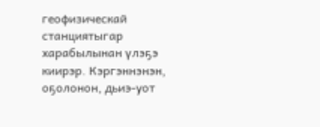геофизическай станциятыгар харабылынан үлэҕэ киирэр. Кэргэннэнэн, оҕолонон, дьиэ-уот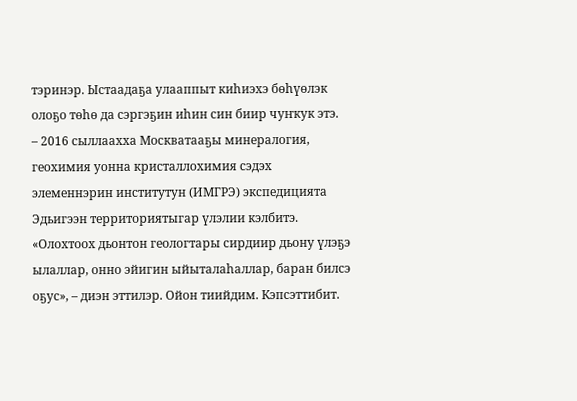тэринэр. Ыстаадаҕа улааппыт киһиэхэ бөһүөлэк олоҕо төһө да сэргэҕин иһин син биир чуҥкук этэ.
– 2016 сыллаахха Москватааҕы минералогия, геохимия уонна кристаллохимия сэдэх элеменнэрин институтун (ИМГРЭ) экспедицията Эдьигээн территориятыгар үлэлии кэлбитэ. «Олохтоох дьонтон геологтары сирдиир дьону үлэҕэ ылаллар, онно эйигин ыйыталаһаллар, баран билсэ оҕус», – диэн эттилэр. Ойон тиийдим. Кэпсэттибит.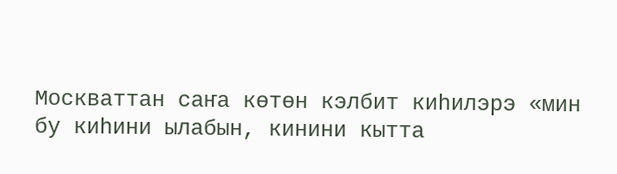Москваттан саҥа көтөн кэлбит киһилэрэ «мин бу киһини ылабын, кинини кытта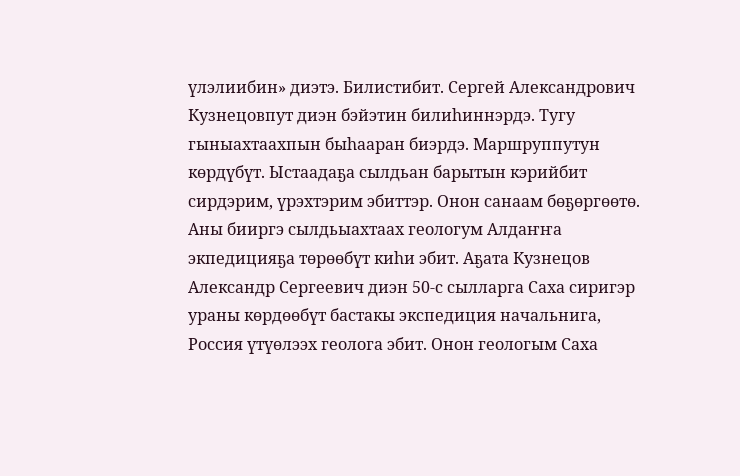үлэлиибин» диэтэ. Билистибит. Сергей Александрович Кузнецовпут диэн бэйэтин билиһиннэрдэ. Тугу гыныахтаахпын быһааран биэрдэ. Маршруппутун көрдүбүт. Ыстаадаҕа сылдьан барытын кэрийбит сирдэрим, үрэхтэрим эбиттэр. Онон санаам бөҕөргөөтө. Аны бииргэ сылдьыахтаах геологум Алдаҥҥа экпедицияҕа төрөөбүт киһи эбит. Аҕата Кузнецов Александр Сергеевич диэн 50-с сылларга Саха сиригэр ураны көрдөөбүт бастакы экспедиция начальнига, Россия үтүөлээх геолога эбит. Онон геологым Саха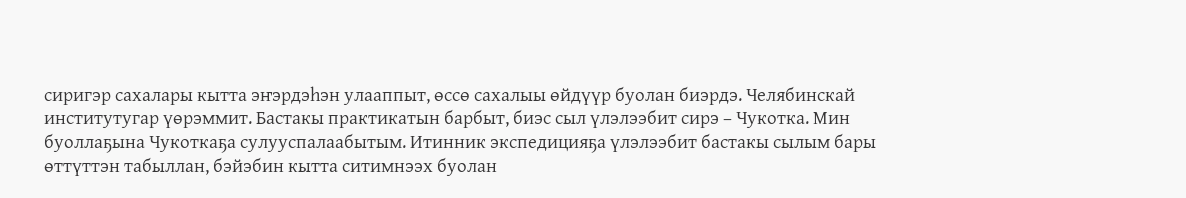сиригэр сахалары кытта эҥэрдэһэн улааппыт, өссө сахалыы өйдүүр буолан биэрдэ. Челябинскай институтугар үөрэммит. Бастакы практикатын барбыт, биэс сыл үлэлээбит сирэ – Чукотка. Мин буоллаҕына Чукоткаҕа сулууспалаабытым. Итинник экспедицияҕа үлэлээбит бастакы сылым бары өттүттэн табыллан, бэйэбин кытта ситимнээх буолан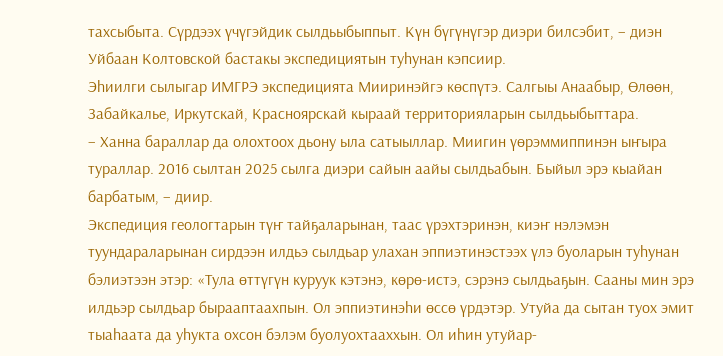тахсыбыта. Сүрдээх үчүгэйдик сылдьыбыппыт. Күн бүгүнүгэр диэри билсэбит, – диэн Уйбаан Колтовской бастакы экспедициятын туһунан кэпсиир.
Эһиилги сылыгар ИМГРЭ экспедицията Мииринэйгэ көспүтэ. Салгыы Анаабыр, Өлөөн, Забайкалье, Иркутскай, Красноярскай кыраай территорияларын сылдьыбыттара.
– Ханна бараллар да олохтоох дьону ыла сатыыллар. Миигин үөрэммиппинэн ыҥыра тураллар. 2016 сылтан 2025 сылга диэри сайын аайы сылдьабын. Быйыл эрэ кыайан барбатым, – диир.
Экспедиция геологтарын түҥ тайҕаларынан, таас үрэхтэринэн, киэҥ нэлэмэн туундараларынан сирдээн илдьэ сылдьар улахан эппиэтинэстээх үлэ буоларын туһунан бэлиэтээн этэр: «Тула өттүгүн куруук кэтэнэ, көрө-истэ, сэрэнэ сылдьаҕын. Сааны мин эрэ илдьэр сылдьар бырааптаахпын. Ол эппиэтинэһи өссө үрдэтэр. Утуйа да сытан туох эмит тыаһаата да уһукта охсон бэлэм буолуохтааххын. Ол иһин утуйар-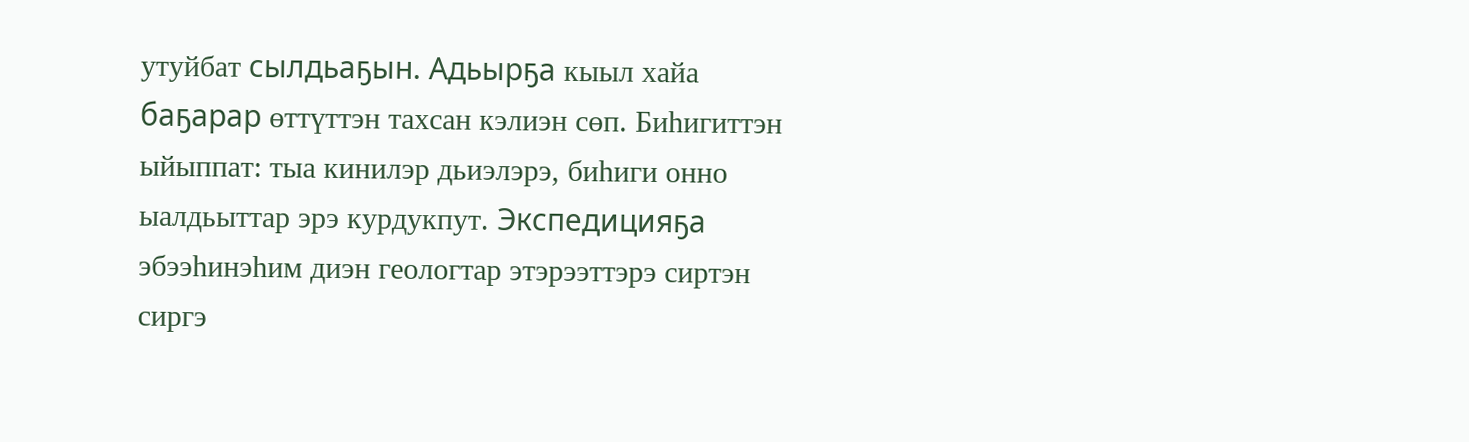утуйбат сылдьаҕын. Адьырҕа кыыл хайа баҕарар өттүттэн тахсан кэлиэн сөп. Биһигиттэн ыйыппат: тыа кинилэр дьиэлэрэ, биһиги онно ыалдьыттар эрэ курдукпут. Экспедицияҕа эбээһинэһим диэн геологтар этэрээттэрэ сиртэн сиргэ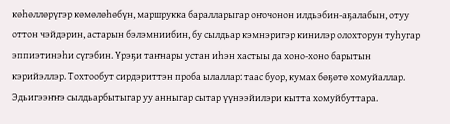көһөллөрүгэр көмөлөһөбүн, маршрукка баралларыгар оҥочонон илдьэбин-аҕалабын, отуу оттон чэйдэрин, астарын бэлэмниибин, бу сылдьар кэмнэригэр кинилэр олохторун туһугар эппиэтинэһи сүгэбин. Үрэҕи таҥнары устан иһэн хастыы да хоно-хоно барытын кэрийэллэр. Тохтообут сирдэриттэн проба ылаллар: таас буор, кумах бөҕөтө хомуйаллар. Эдьигээҥҥэ сылдьарбытыгар уу анныгар сытар үүнээйилэри кытта хомуйбуттара.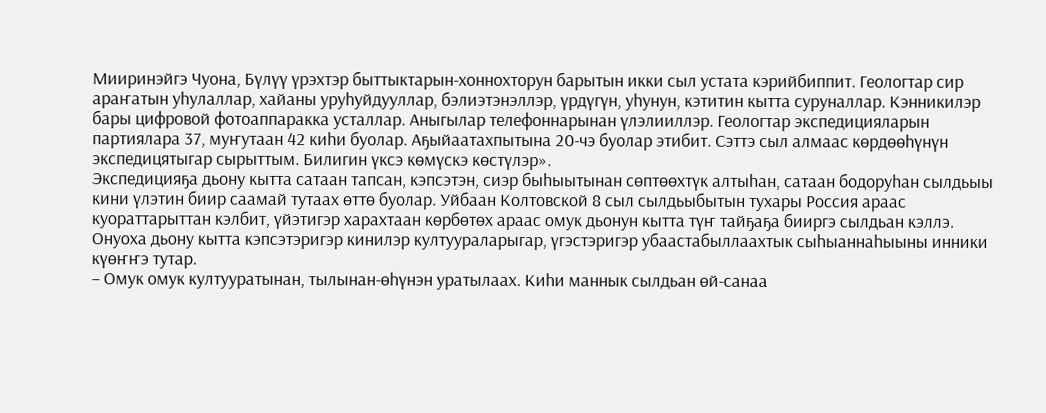Мииринэйгэ Чуона, Бүлүү үрэхтэр быттыктарын-хоннохторун барытын икки сыл устата кэрийбиппит. Геологтар сир араҥатын уһулаллар, хайаны уруһуйдууллар, бэлиэтэнэллэр, үрдүгүн, уһунун, кэтитин кытта суруналлар. Кэнникилэр бары цифровой фотоаппаракка усталлар. Аныгылар телефоннарынан үлэлииллэр. Геологтар экспедицияларын партиялара 37, муҥутаан 42 киһи буолар. Аҕыйаатахпытына 20-чэ буолар этибит. Сэттэ сыл алмаас көрдөөһүнүн экспедицятыгар сырыттым. Билигин үксэ көмүскэ көстүлэр».
Экспедицияҕа дьону кытта сатаан тапсан, кэпсэтэн, сиэр быһыытынан сөптөөхтүк алтыһан, сатаан бодоруһан сылдьыы кини үлэтин биир саамай тутаах өттө буолар. Уйбаан Колтовской 8 сыл сылдьыбытын тухары Россия араас куораттарыттан кэлбит, үйэтигэр харахтаан көрбөтөх араас омук дьонун кытта түҥ тайҕаҕа бииргэ сылдьан кэллэ. Онуоха дьону кытта кэпсэтэригэр кинилэр култуураларыгар, үгэстэригэр убаастабыллаахтык сыһыаннаһыыны инники күөҥҥэ тутар.
– Омук омук култууратынан, тылынан-өһүнэн уратылаах. Киһи маннык сылдьан өй-санаа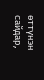өттүнэн сайдар,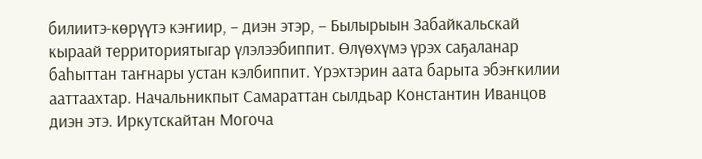билиитэ-көрүүтэ кэҥиир, – диэн этэр, – Былырыын Забайкальскай кыраай территориятыгар үлэлээбиппит. Өлүөхүмэ үрэх саҕаланар баһыттан таҥнары устан кэлбиппит. Үрэхтэрин аата барыта эбэҥкилии ааттаахтар. Начальникпыт Самараттан сылдьар Константин Иванцов диэн этэ. Иркутскайтан Могоча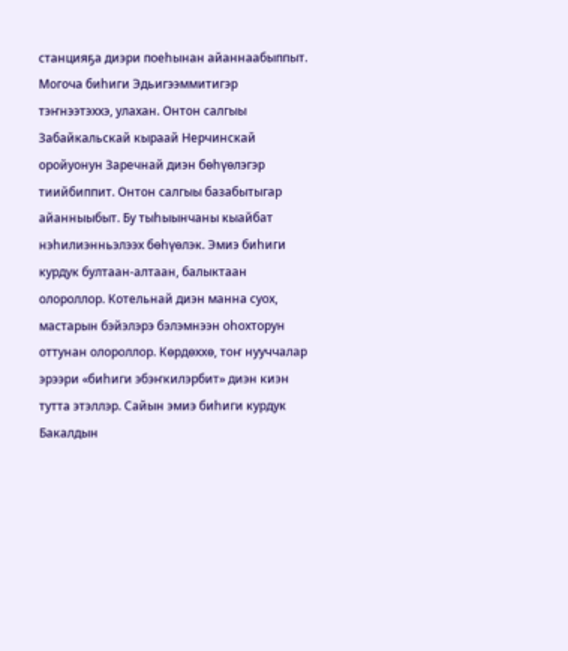станцияҕа диэри поеһынан айаннаабыппыт. Могоча биһиги Эдьигээммитигэр тэҥнээтэххэ, улахан. Онтон салгыы Забайкальскай кыраай Нерчинскай оройуонун Заречнай диэн бөһүөлэгэр тиийбиппит. Онтон салгыы базабытыгар айанныыбыт. Бу тыһыынчаны кыайбат нэһилиэнньэлээх бөһүөлэк. Эмиэ биһиги курдук бултаан-алтаан, балыктаан олороллор. Котельнай диэн манна суох, мастарын бэйэлэрэ бэлэмнээн оһохторун оттунан олороллор. Көрдөххө, тоҥ нууччалар эрээри «биһиги эбэҥкилэрбит» диэн киэн тутта этэллэр. Сайын эмиэ биһиги курдук Бакалдын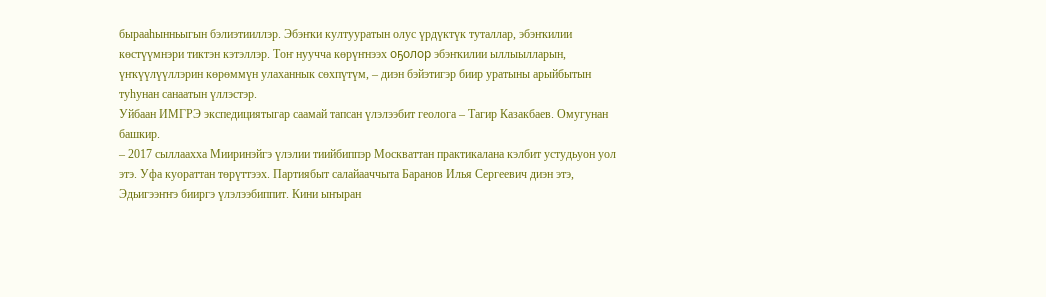бырааһынньыгын бэлиэтииллэр. Эбэҥки култууратын олус үрдүктүк туталлар, эбэҥкилии көстүүмнэри тиктэн кэтэллэр. Тоҥ нуучча көрүҥнээх оҕолор эбэҥкилии ыллыылларын, үҥкүүлүүллэрин көрөммүн улаханнык сөхпүтүм, – диэн бэйэтигэр биир уратыны арыйбытын туһунан санаатын үллэстэр.
Уйбаан ИМГРЭ экспедициятыгар саамай тапсан үлэлээбит геолога – Тагир Казакбаев. Омугунан башкир.
– 2017 сыллаахха Мииринэйгэ үлэлии тиийбиппэр Москваттан практикалана кэлбит устудьуон уол этэ. Уфа куораттан төрүттээх. Партиябыт салайааччыта Баранов Илья Сергеевич диэн этэ, Эдьигээҥҥэ бииргэ үлэлээбиппит. Кини ыҥыран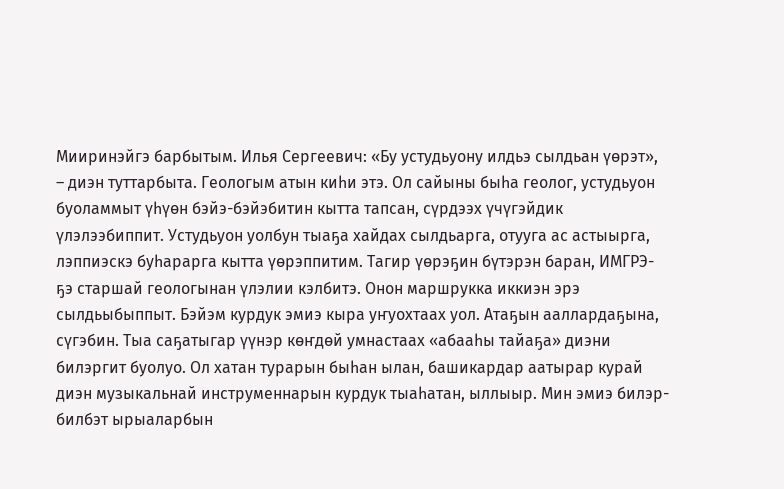Мииринэйгэ барбытым. Илья Сергеевич: «Бу устудьуону илдьэ сылдьан үөрэт», – диэн туттарбыта. Геологым атын киһи этэ. Ол сайыны быһа геолог, устудьуон буоламмыт үһүөн бэйэ-бэйэбитин кытта тапсан, сүрдээх үчүгэйдик үлэлээбиппит. Устудьуон уолбун тыаҕа хайдах сылдьарга, отууга ас астыырга, лэппиэскэ буһарарга кытта үөрэппитим. Тагир үөрэҕин бүтэрэн баран, ИМГРЭ-ҕэ старшай геологынан үлэлии кэлбитэ. Онон маршрукка иккиэн эрэ сылдьыбыппыт. Бэйэм курдук эмиэ кыра уҥуохтаах уол. Атаҕын ааллардаҕына, сүгэбин. Тыа саҕатыгар үүнэр көҥдөй умнастаах «абааһы тайаҕа» диэни билэргит буолуо. Ол хатан турарын быһан ылан, башикардар аатырар курай диэн музыкальнай инструменнарын курдук тыаһатан, ыллыыр. Мин эмиэ билэр-билбэт ырыаларбын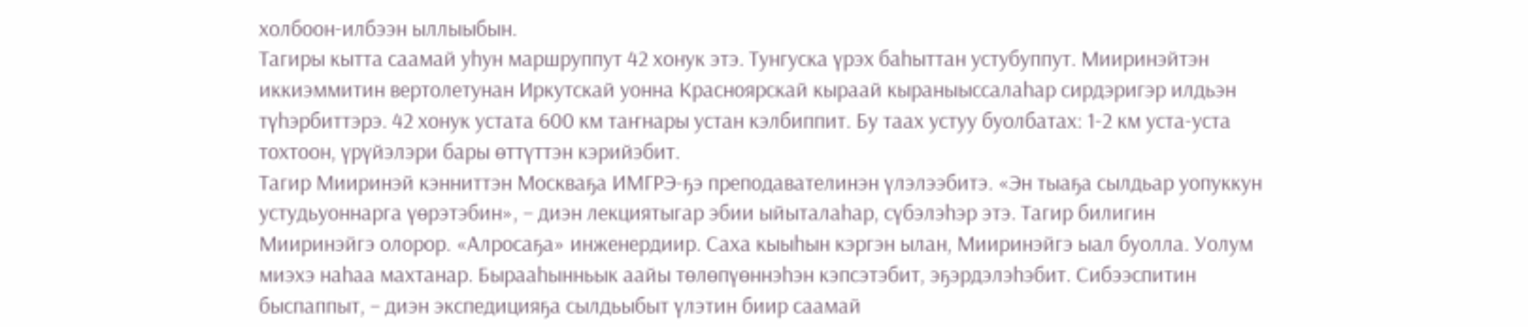холбоон-илбээн ыллыыбын.
Тагиры кытта саамай уһун маршруппут 42 хонук этэ. Тунгуска үрэх баһыттан устубуппут. Мииринэйтэн иккиэммитин вертолетунан Иркутскай уонна Красноярскай кыраай кыраныыссалаһар сирдэригэр илдьэн түһэрбиттэрэ. 42 хонук устата 600 км таҥнары устан кэлбиппит. Бу таах устуу буолбатах: 1-2 км уста-уста тохтоон, үрүйэлэри бары өттүттэн кэрийэбит.
Тагир Мииринэй кэнниттэн Москваҕа ИМГРЭ-ҕэ преподавателинэн үлэлээбитэ. «Эн тыаҕа сылдьар уопуккун устудьуоннарга үөрэтэбин», – диэн лекциятыгар эбии ыйыталаһар, сүбэлэһэр этэ. Тагир билигин Мииринэйгэ олорор. «Алросаҕа» инженердиир. Саха кыыһын кэргэн ылан, Мииринэйгэ ыал буолла. Уолум миэхэ наһаа махтанар. Бырааһынньык аайы төлөпүөннэһэн кэпсэтэбит, эҕэрдэлэһэбит. Сибээспитин быспаппыт, – диэн экспедицияҕа сылдьыбыт үлэтин биир саамай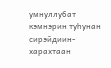умнуллубат кэмнэрин туһунан сирэйдиин-харахтаан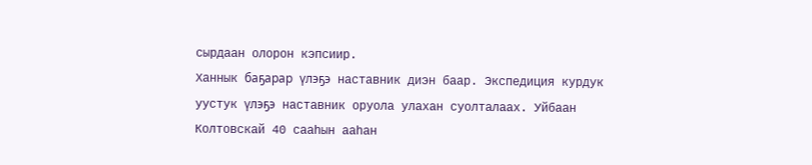сырдаан олорон кэпсиир.
Ханнык баҕарар үлэҕэ наставник диэн баар. Экспедиция курдук уустук үлэҕэ наставник оруола улахан суолталаах. Уйбаан Колтовскай 40 сааһын ааһан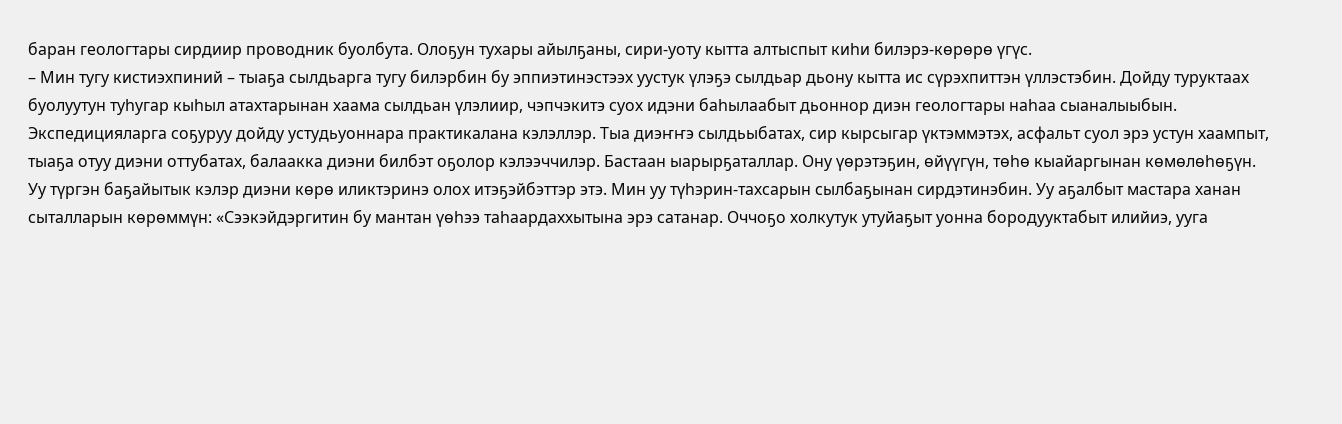баран геологтары сирдиир проводник буолбута. Олоҕун тухары айылҕаны, сири-уоту кытта алтыспыт киһи билэрэ-көрөрө үгүс.
– Мин тугу кистиэхпиний – тыаҕа сылдьарга тугу билэрбин бу эппиэтинэстээх уустук үлэҕэ сылдьар дьону кытта ис сүрэхпиттэн үллэстэбин. Дойду туруктаах буолуутун туһугар кыһыл атахтарынан хаама сылдьан үлэлиир, чэпчэкитэ суох идэни баһылаабыт дьоннор диэн геологтары наһаа сыаналыыбын. Экспедицияларга соҕуруу дойду устудьуоннара практикалана кэлэллэр. Тыа диэҥҥэ сылдьыбатах, сир кырсыгар үктэммэтэх, асфальт суол эрэ устун хаампыт, тыаҕа отуу диэни оттубатах, балаакка диэни билбэт оҕолор кэлээччилэр. Бастаан ыарырҕаталлар. Ону үөрэтэҕин, өйүүгүн, төһө кыайаргынан көмөлөһөҕүн.
Уу түргэн баҕайытык кэлэр диэни көрө иликтэринэ олох итэҕэйбэттэр этэ. Мин уу түһэрин-тахсарын сылбаҕынан сирдэтинэбин. Уу аҕалбыт мастара ханан сыталларын көрөммүн: «Сээкэйдэргитин бу мантан үөһээ таһаардаххытына эрэ сатанар. Оччоҕо холкутук утуйаҕыт уонна бородууктабыт илийиэ, ууга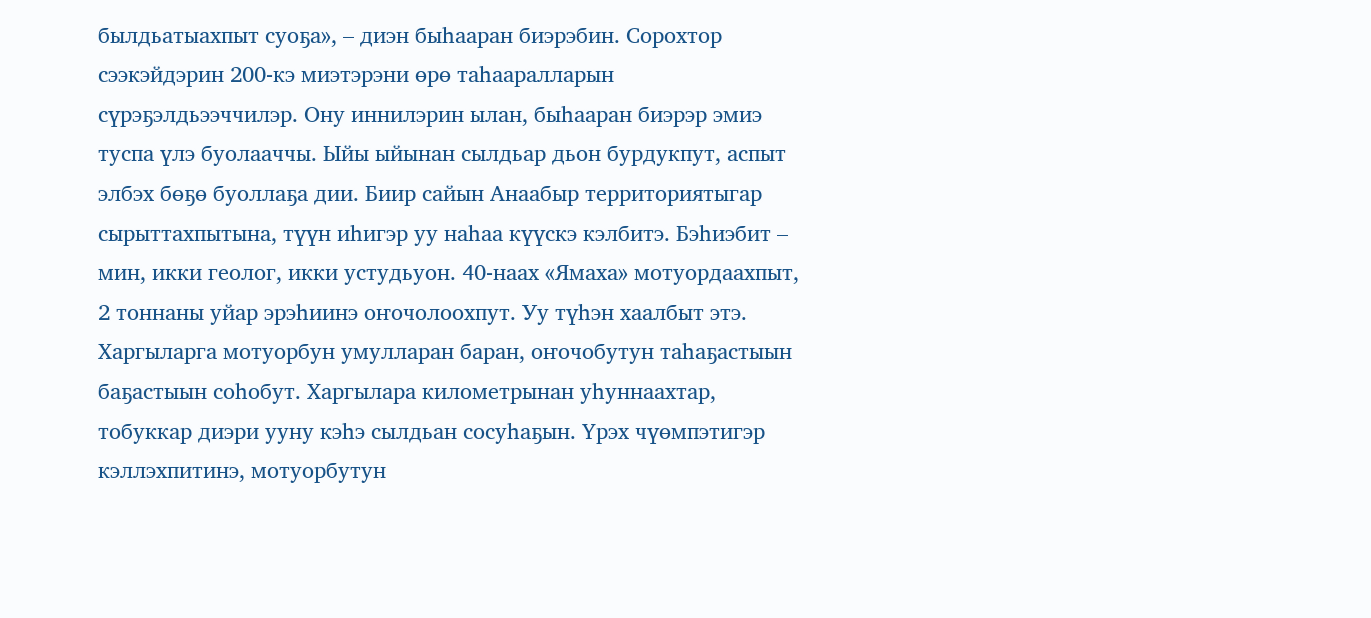былдьатыахпыт суоҕа», – диэн быһааран биэрэбин. Сорохтор сээкэйдэрин 200-кэ миэтэрэни өрө таһааралларын сүрэҕэлдьээччилэр. Ону иннилэрин ылан, быһааран биэрэр эмиэ туспа үлэ буолааччы. Ыйы ыйынан сылдьар дьон бурдукпут, аспыт элбэх бөҕө буоллаҕа дии. Биир сайын Анаабыр территориятыгар сырыттахпытына, түүн иһигэр уу наһаа күүскэ кэлбитэ. Бэһиэбит – мин, икки геолог, икки устудьуон. 40-наах «Ямаха» мотуордаахпыт, 2 тоннаны уйар эрэһиинэ оҥочолоохпут. Уу түһэн хаалбыт этэ. Харгыларга мотуорбун умулларан баран, оҥочобутун таһаҕастыын баҕастыын соһобут. Харгылара километрынан уһуннаахтар, тобуккар диэри ууну кэһэ сылдьан сосуһаҕын. Үрэх чүөмпэтигэр кэллэхпитинэ, мотуорбутун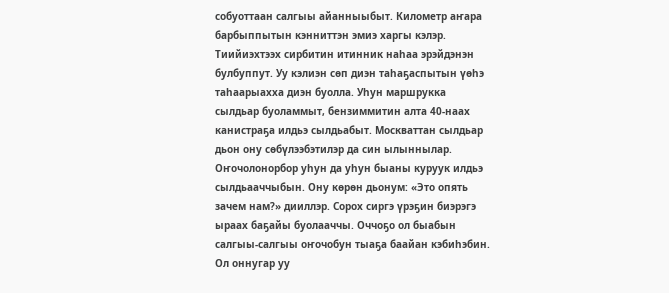собуоттаан салгыы айанныыбыт. Километр аҥара барбыппытын кэнниттэн эмиэ харгы кэлэр. Тиийиэхтээх сирбитин итинник наһаа эрэйдэнэн булбуппут. Уу кэлиэн сөп диэн таһаҕаспытын үөһэ таһаарыахха диэн буолла. Уһун маршрукка сылдьар буоламмыт, бензиммитин алта 40-наах канистраҕа илдьэ сылдьабыт. Москваттан сылдьар дьон ону сөбүлээбэтилэр да син ылыннылар. Оҥочолонорбор уһун да уһун быаны куруук илдьэ сылдьааччыбын. Ону көрөн дьонум: «Это опять зачем нам?» дииллэр. Сорох сиргэ үрэҕин биэрэгэ ыраах баҕайы буолааччы. Оччоҕо ол быабын салгыы-салгыы оҥочобун тыаҕа баайан кэбиһэбин. Ол оннугар уу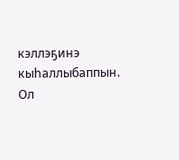кэллэҕинэ кыһаллыбаппын. Ол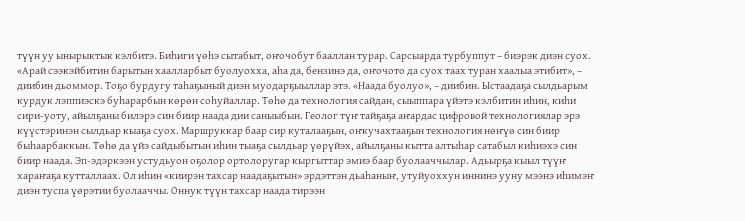түүн уу ынырыктык кэлбитэ. Биһиги үөһэ сытабыт, оҥочобут бааллан турар. Сарсыарда турбуппут – биэрэк диэн суох. «Арай сээкэйбитин барытын хаалларбыт буолуохха, аһа да, бензинэ да, оҥочото да суох таах туран хаалыа этибит», – диибин дьоммор. Тоҕо бурдугу таһаҕыный диэн муодарҕыыллар этэ. «Наада буолуо», – диибин. Ыстаадаҕа сылдьарым курдук лэппиэскэ буһарарбын көрөн соһуйаллар. Төһө да технология сайдан, сыыппара үйэтэ кэлбитин иһин, киһи сири-уоту, айылҕаны билэрэ син биир наада дии саныыбын. Геолог түҥ тайҕаҕа аҥардас цифровой технологиялар эрэ күүстэринэн сылдьар кыаҕа суох. Маршруккар баар сир куталааҕын, оҥкучахтааҕын технология нөҥүө син биир быһаарбаккын. Төһө да үйэ сайдыбытын иһин тыаҕа сылдьар үөрүйэх, айылҕаны кытта алтыһар сатабыл киһиэхэ син биир наада. Эп-эдэркээн устудьуон оҕолор ортолоругар кыргыттар эмиэ баар буолааччылар. Адьырҕа кыыл түүҥ хараҥаҕа кутталлаах. Ол иһин «киирэн тахсар наадаҕытын» эрдэттэн дьаһаныҥ, утуйуоххун иннинэ ууну мээнэ иһимэҥ диэн туспа үөрэтии буолааччы. Оннук түүн тахсар наада тирээн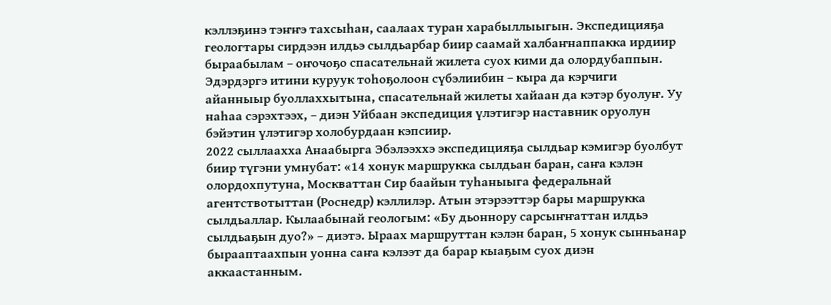кэллэҕинэ тэҥҥэ тахсыһан, саалаах туран харабыллыыгын. Экспедицияҕа геологтары сирдээн илдьэ сылдьарбар биир саамай халбаҥнаппакка ирдиир быраабылам – оҥочоҕо спасательнай жилета суох кими да олордубаппын. Эдэрдэргэ итини куруук тоһоҕолоон сүбэлиибин – кыра да кэрчиги айанныыр буоллаххытына, спасательнай жилеты хайаан да кэтэр буолуҥ. Уу наһаа сэрэхтээх, – диэн Уйбаан экспедиция үлэтигэр наставник оруолун бэйэтин үлэтигэр холобурдаан кэпсиир.
2022 сыллаахха Анаабырга Эбэлээххэ экспедицияҕа сылдьар кэмигэр буолбут биир түгэни умнубат: «14 хонук маршрукка сылдьан баран, саҥа кэлэн олордохпутуна, Москваттан Сир баайын туһаныыга федеральнай агентствотыттан (Роснедр) кэллилэр. Атын этэрээттэр бары маршрукка сылдьаллар. Кылаабынай геологым: «Бу дьоннору сарсыҥҥаттан илдьэ сылдьаҕын дуо?» – диэтэ. Ыраах маршруттан кэлэн баран, 5 хонук сынньанар бырааптаахпын уонна саҥа кэлээт да барар кыаҕым суох диэн аккаастанным.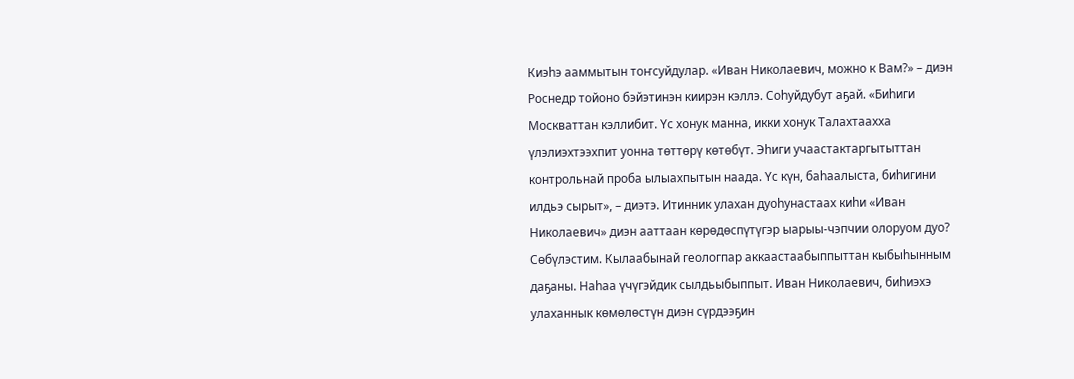Киэһэ ааммытын тоҥсуйдулар. «Иван Николаевич, можно к Вам?» – диэн Роснедр тойоно бэйэтинэн киирэн кэллэ. Соһуйдубут аҕай. «Биһиги Москваттан кэллибит. Үс хонук манна, икки хонук Талахтаахха үлэлиэхтээхпит уонна төттөрү көтөбүт. Эһиги учаастактаргытыттан контрольнай проба ылыахпытын наада. Үс күн, баһаалыста, биһигини илдьэ сырыт», – диэтэ. Итинник улахан дуоһунастаах киһи «Иван Николаевич» диэн ааттаан көрөдөспүтүгэр ыарыы-чэпчии олоруом дуо? Сөбүлэстим. Кылаабынай геологпар аккаастаабыппыттан кыбыһынным даҕаны. Наһаа үчүгэйдик сылдьыбыппыт. Иван Николаевич, биһиэхэ улаханнык көмөлөстүн диэн сүрдээҕин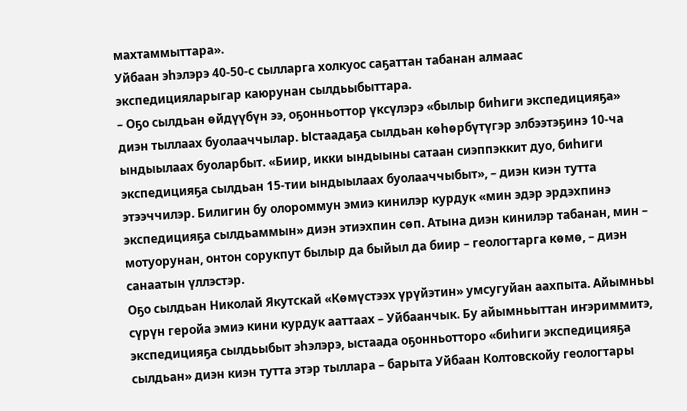махтаммыттара».
Уйбаан эһэлэрэ 40-50-с сылларга холкуос саҕаттан табанан алмаас экспедицияларыгар каюрунан сылдьыбыттара.
– Оҕо сылдьан өйдүүбүн ээ, оҕонньоттор үксүлэрэ «былыр биһиги экспедицияҕа» диэн тыллаах буолааччылар. Ыстаадаҕа сылдьан көһөрбүтүгэр элбээтэҕинэ 10-ча ындыылаах буоларбыт. «Биир, икки ындыыны сатаан сиэппэккит дуо, биһиги экспедицияҕа сылдьан 15-тии ындыылаах буолааччыбыт», – диэн киэн тутта этээччилэр. Билигин бу олороммун эмиэ кинилэр курдук «мин эдэр эрдэхпинэ экспедицияҕа сылдьаммын» диэн этиэхпин сөп. Атына диэн кинилэр табанан, мин – мотуорунан, онтон сорукпут былыр да быйыл да биир – геологтарга көмө, – диэн санаатын үллэстэр.
Оҕо сылдьан Николай Якутскай «Көмүстээх үрүйэтин» умсугуйан аахпыта. Айымньы сүрүн геройа эмиэ кини курдук ааттаах – Уйбаанчык. Бу айымньыттан иҥэриммитэ, экспедицияҕа сылдьыбыт эһэлэрэ, ыстаада оҕонньотторо «биһиги экспедицияҕа сылдьан» диэн киэн тутта этэр тыллара – барыта Уйбаан Колтовскойу геологтары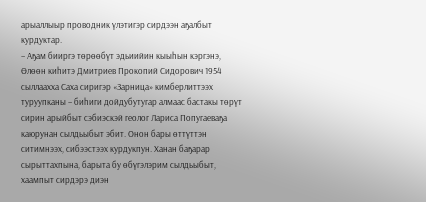арыаллыыр проводник үлэтигэр сирдээн аҕалбыт курдуктар.
– Аҕам бииргэ төрөөбүт эдьиийин кыыһын кэргэнэ, Өлөөн киһитэ Дмитриев Прокопий Сидорович 1954 сыллаахха Саха сиригэр «Зарница» кимберлиттээх туруупканы – биһиги дойдубутугар алмаас бастакы төрүт сирин арыйбыт сэбиэскэй геолог Лариса Попугаеваҕа каюрунан сылдьыбыт эбит. Онон бары өттүттэн ситимнээх, сибээстээх курдукпун. Ханан баҕарар сырыттахпына, барыта бу өбүгэлэрим сылдьыбыт, хаампыт сирдэрэ диэн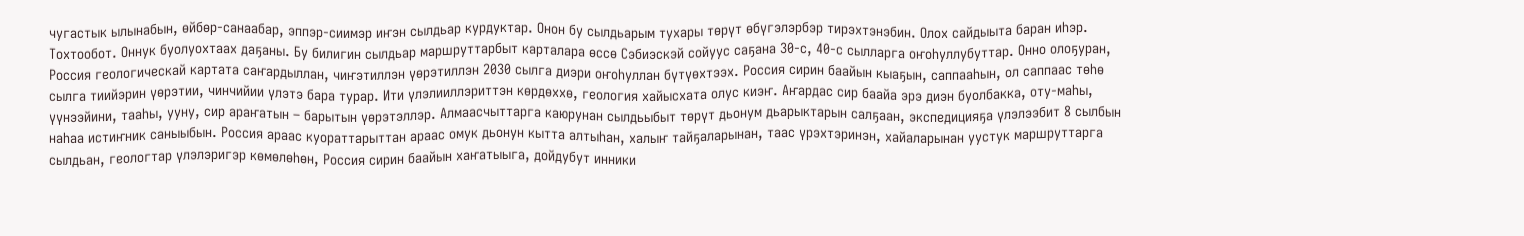чугастык ылынабын, өйбөр-санаабар, эппэр-сиимэр иҥэн сылдьар курдуктар. Онон бу сылдьарым тухары төрүт өбүгэлэрбэр тирэхтэнэбин. Олох сайдыыта баран иһэр. Тохтообот. Оннук буолуохтаах даҕаны. Бу билигин сылдьар маршруттарбыт карталара өссө Сэбиэскэй сойуус саҕана 30-с, 40-с сылларга оҥоһуллубуттар. Онно олоҕуран, Россия геологическай картата саҥардыллан, чиҥэтиллэн үөрэтиллэн 2030 сылга диэри оҥоһуллан бүтүөхтээх. Россия сирин баайын кыаҕын, саппааһын, ол саппаас төһө сылга тиийэрин үөрэтии, чинчийии үлэтэ бара турар. Ити үлэлииллэриттэн көрдөххө, геология хайысхата олус киэҥ. Аҥардас сир баайа эрэ диэн буолбакка, оту-маһы, үүнээйини, тааһы, ууну, сир араҥатын – барытын үөрэтэллэр. Алмаасчыттарга каюрунан сылдьыбыт төрүт дьонум дьарыктарын салҕаан, экспедицияҕа үлэлээбит 8 сылбын наһаа истиҥник саныыбын. Россия араас куораттарыттан араас омук дьонун кытта алтыһан, халыҥ тайҕаларынан, таас үрэхтэринэн, хайаларынан уустук маршруттарга сылдьан, геологтар үлэлэригэр көмөлөһөн, Россия сирин баайын хаҥатыыга, дойдубут инники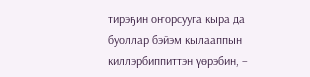тирэҕин оҥорсууга кыра да буоллар бэйэм кылааппын киллэрбиппиттэн үөрэбин, –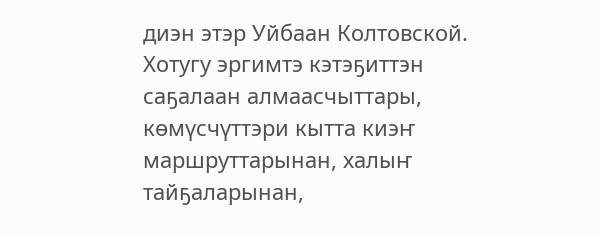диэн этэр Уйбаан Колтовской.
Хотугу эргимтэ кэтэҕиттэн саҕалаан алмаасчыттары, көмүсчүттэри кытта киэҥ маршруттарынан, халыҥ тайҕаларынан,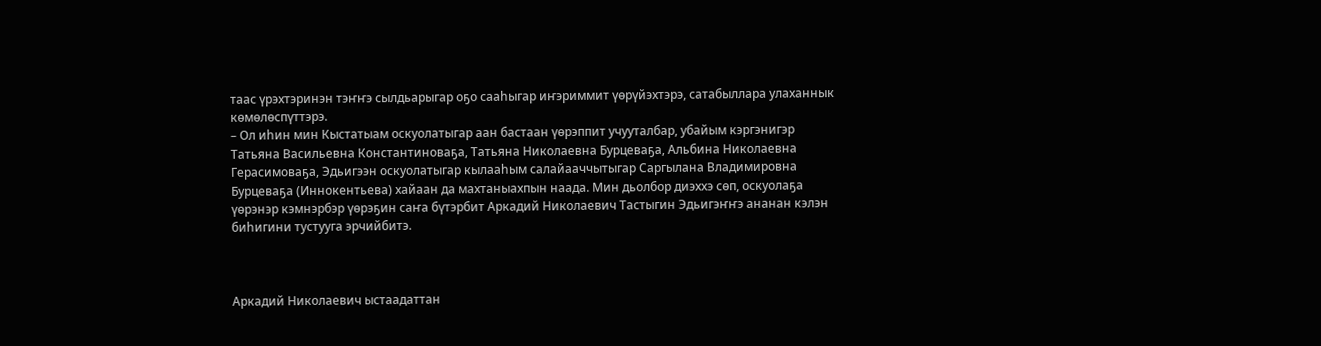таас үрэхтэринэн тэҥҥэ сылдьарыгар оҕо сааһыгар иҥэриммит үөрүйэхтэрэ, сатабыллара улаханнык көмөлөспүттэрэ.
– Ол иһин мин Кыстатыам оскуолатыгар аан бастаан үөрэппит учууталбар, убайым кэргэнигэр Татьяна Васильевна Константиноваҕа, Татьяна Николаевна Бурцеваҕа, Альбина Николаевна Герасимоваҕа, Эдьигээн оскуолатыгар кылааһым салайааччытыгар Саргылана Владимировна Бурцеваҕа (Иннокентьева) хайаан да махтаныахпын наада. Мин дьолбор диэххэ сөп, оскуолаҕа үөрэнэр кэмнэрбэр үөрэҕин саҥа бүтэрбит Аркадий Николаевич Тастыгин Эдьигэҥҥэ ананан кэлэн биһигини тустууга эрчийбитэ.



Аркадий Николаевич ыстаадаттан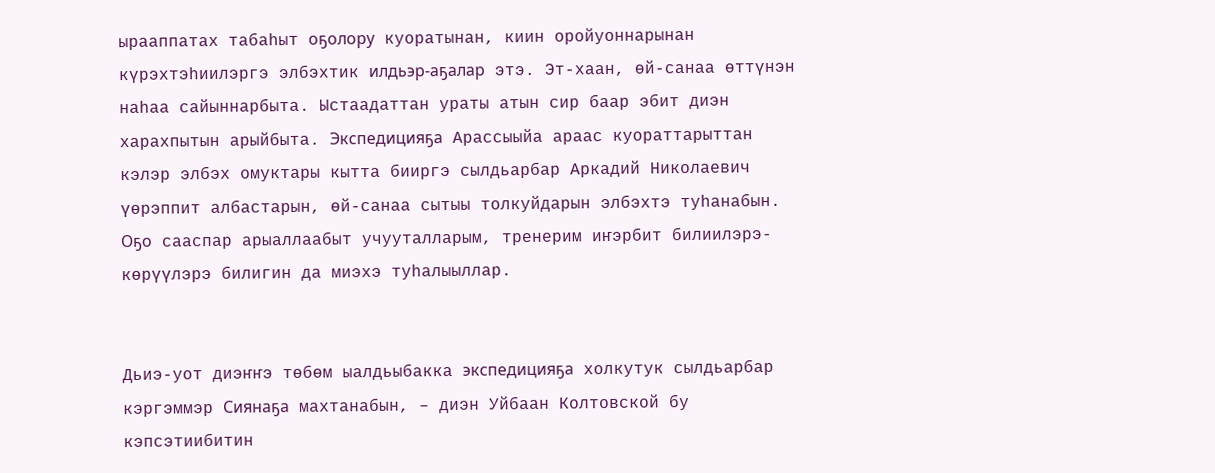ырааппатах табаһыт оҕолору куоратынан, киин оройуоннарынан күрэхтэһиилэргэ элбэхтик илдьэр-аҕалар этэ. Эт-хаан, өй-санаа өттүнэн наһаа сайыннарбыта. Ыстаадаттан ураты атын сир баар эбит диэн харахпытын арыйбыта. Экспедицияҕа Арассыыйа араас куораттарыттан кэлэр элбэх омуктары кытта бииргэ сылдьарбар Аркадий Николаевич үөрэппит албастарын, өй-санаа сытыы толкуйдарын элбэхтэ туһанабын. Оҕо сааспар арыаллаабыт учууталларым, тренерим иҥэрбит билиилэрэ-көрүүлэрэ билигин да миэхэ туһалыыллар.


Дьиэ-уот диэҥҥэ төбөм ыалдьыбакка экспедицияҕа холкутук сылдьарбар кэргэммэр Сиянаҕа махтанабын, – диэн Уйбаан Колтовской бу кэпсэтиибитин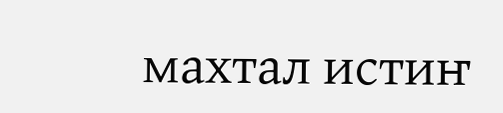махтал истиҥ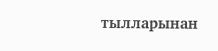тылларынан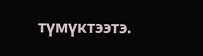түмүктээтэ.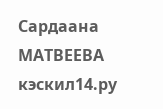Сардаана МАТВЕЕВА
кэскил14.ру